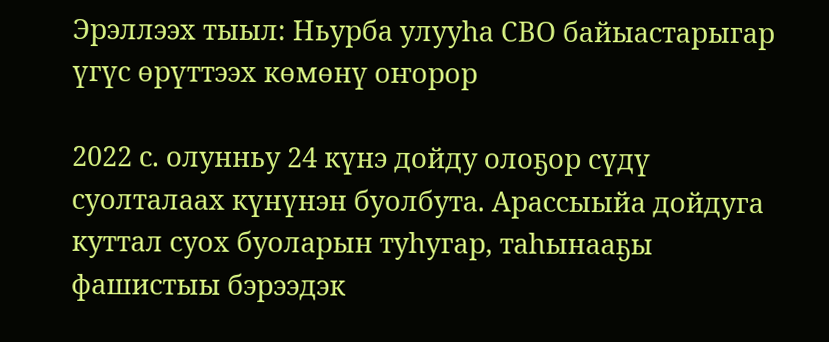Эрэллээх тыыл: Ньурба улууһа СВО байыастарыгар үгүс өрүттээх көмөнү оҥорор

2022 с. олунньу 24 күнэ дойду олоҕор сүдү суолталаах күнүнэн буолбута. Арассыыйа дойдуга куттал суох буоларын туһугар, таһынааҕы фашистыы бэрээдэк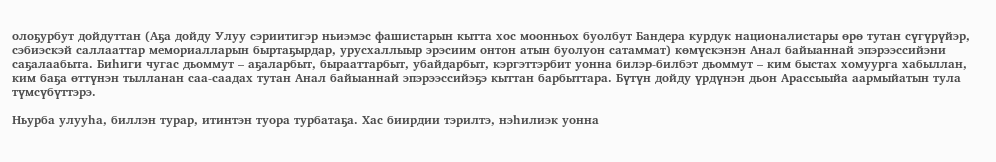олоҕурбут дойдуттан (Аҕа дойду Улуу сэриитигэр ньиэмэс фашистарын кытта хос моонньох буолбут Бандера курдук националистары өрө тутан сүгүрүйэр, сэбиэскэй саллааттар мемориалларын быртаҕырдар, урусхаллыыр эрэсиим онтон атын буолуон сатаммат) көмүскэнэн Анал байыаннай эпэрээссийэни саҕалаабыта. Биһиги чугас дьоммут – аҕаларбыт, бырааттарбыт, убайдарбыт, кэргэттэрбит уонна билэр-билбэт дьоммут – ким быстах хомуурга хабыллан, ким баҕа өттүнэн тылланан саа-саадах тутан Анал байыаннай эпэрээссийэҕэ кыттан барбыттара. Бүтүн дойду үрдүнэн дьон Арассыыйа аармыйатын тула түмсүбүттэрэ.

Ньурба улууһа, биллэн турар, итинтэн туора турбатаҕа. Хас биирдии тэрилтэ, нэһилиэк уонна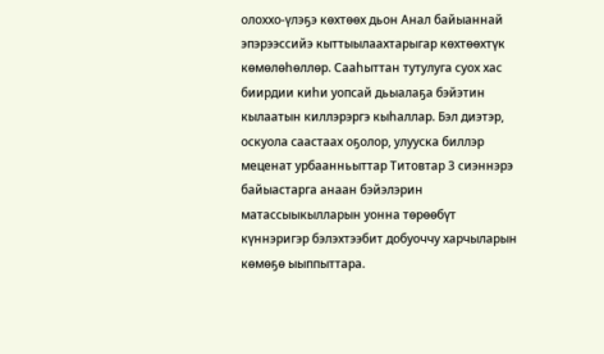олоххо-үлэҕэ көхтөөх дьон Анал байыаннай эпэрээссийэ кыттыылаахтарыгар көхтөөхтүк көмөлөһөллөр. Сааһыттан тутулуга суох хас биирдии киһи уопсай дьыалаҕа бэйэтин кылаатын киллэрэргэ кыһаллар. Бэл диэтэр, оскуола саастаах оҕолор, улууска биллэр меценат урбаанньыттар Титовтар 3 сиэннэрэ байыастарга анаан бэйэлэрин матассыыкылларын уонна төрөөбүт күннэригэр бэлэхтээбит добуоччу харчыларын көмөҕө ыыппыттара.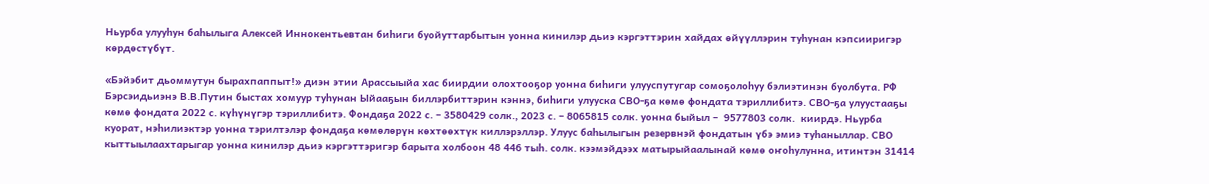Ньурба улууһун баһылыга Алексей Иннокентьевтан биһиги буойуттарбытын уонна кинилэр дьиэ кэргэттэрин хайдах өйүүллэрин туһунан кэпсииригэр көрдөстүбүт.

«Бэйэбит дьоммутун бырахпаппыт!» диэн этии Арассыыйа хас биирдии олохтооҕор уонна биһиги улууспутугар сомоҕолоһуу бэлиэтинэн буолбута. РФ Бэрсэидьиэнэ В.В.Путин быстах хомуур туһунан Ыйааҕын биллэрбиттэрин кэннэ, биһиги улууска СВО-ҕа көмө фондата тэриллибитэ. СВО-ҕа улуустааҕы көмө фондата 2022 с. күһүнүгэр тэриллибитэ. Фондаҕа 2022 с. – 3580429 солк., 2023 с. – 8065815 солк. уонна быйыл –  9577803 солк.  киирдэ. Ньурба куорат, нэһилиэктэр уонна тэрилтэлэр фондаҕа көмөлөрүн көхтөөхтүк киллэрэллэр. Улуус баһылыгын резервнэй фондатын үбэ эмиэ туһаныллар. СВО кыттыылаахтарыгар уонна кинилэр дьиэ кэргэттэригэр барыта холбоон 48 446 тыһ. солк. кээмэйдээх матырыйаалынай көмө оҥоһулунна, итинтэн 31414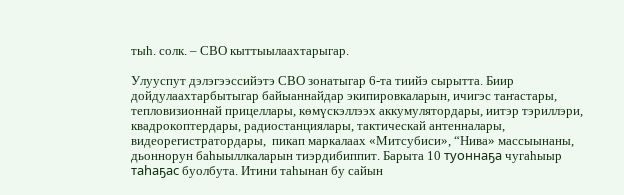тыһ. солк. – СВО кыттыылаахтарыгар.

Улууспут дэлэгээссийэтэ СВО зонатыгар 6-та тиийэ сырытта. Биир дойдулаахтарбытыгар байыаннайдар экипировкаларын, ичигэс таҥастары, тепловизионнай прицеллары, көмүскэллээх аккумулятордары, иитэр тэриллэри, квадрокоптердары, радиостанциялары, тактическай антенналары, видеорегистратордары,  пикап маркалаах «Митсубиси», “Нива» массыынаны, дьоннорун баһыыллкаларын тиэрдибиппит. Барыта 10 туоннаҕа чугаһыыр таһаҕас буолбута. Итини таһынан бу сайын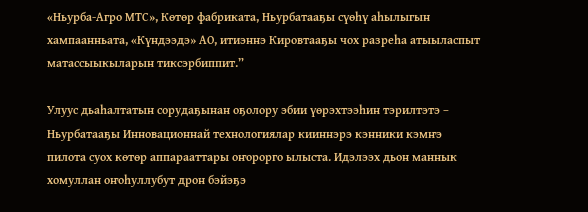«Ньурба-Агро МТС», Көтөр фабриката, Ньурбатааҕы сүөһү аһылыгын хампаанньата, «Күндээдэ» АО, итиэннэ Кировтааҕы чох разреһа атыыласпыт матассыыкыларын тиксэрбиппит.”

Улуус дьаһалтатын сорудаҕынан оҕолору эбии үөрэхтээһин тэрилтэтэ – Ньурбатааҕы Инновационнай технологиялар кииннэрэ кэнники кэмҥэ пилота суох көтөр аппарааттары оҥорорго ылыста. Идэлээх дьон маннык хомуллан оҥоһуллубут дрон бэйэҕэ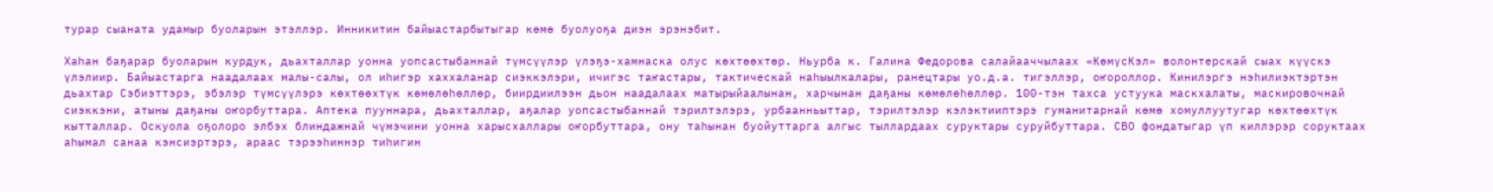турар сыаната удамыр буоларын этэллэр. Инникитин байыастарбытыгар көмө буолуоҕа диэн эрэнэбит.

Хаһан баҕарар буоларын курдук, дьахталлар уонна уопсастыбаннай түмсүүлэр үлэҕэ-хамнаска олус көхтөөхтөр. Ньурба к. Галина Федорова салайааччылаах «КөмүсКэл» волонтерскай сыах күүскэ үлэлиир. Байыастарга наадалаах малы-салы, ол иһигэр хаххаланар сиэккэлэри, ичигэс таҥастары, тактическай наһыылкалары, ранецтары уо.д.а. тигэллэр, оҥороллор. Кинилэргэ нэһилиэктэртэн дьахтар Сэбиэттэрэ, эбэлэр түмсүүлэрэ көхтөөхтүк көмөлөһөллөр, биирдиилээн дьон наадалаах матырыйаалынан, харчынан даҕаны көмөлөһөллөр. 100-тэн тахса устуука маскхалаты, маскировочнай сиэккэни, атыны даҕаны оҥорбуттара. Аптека пууннара, дьахталлар, аҕалар уопсастыбаннай тэрилтэлэрэ, урбаанньыттар, тэрилтэлэр кэлэктииптэрэ гуманитарнай көмө хомуллуутугар көхтөөхтүк кытталлар. Оскуола оҕолоро элбэх блиндажнай чүмэчини уонна харысхаллары оҥорбуттара, ону таһынан буойуттарга алгыс тыллардаах суруктары суруйбуттара. СВО фондатыгар үп киллэрэр соруктаах аһымал санаа кэнсиэртэрэ, араас тэрээһиннэр тиһигин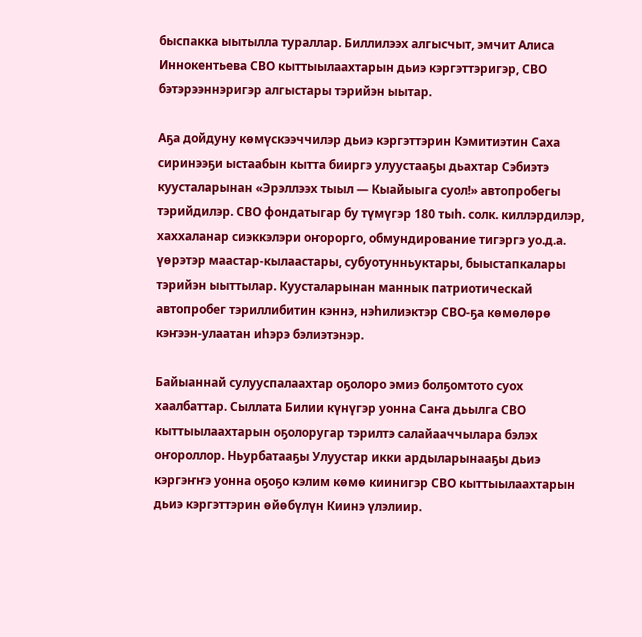быспакка ыытылла тураллар. Биллилээх алгысчыт, эмчит Алиса Иннокентьева СВО кыттыылаахтарын дьиэ кэргэттэригэр, СВО бэтэрээннэригэр алгыстары тэрийэн ыытар.

Аҕа дойдуну көмүскээччилэр дьиэ кэргэттэрин Кэмитиэтин Саха сиринээҕи ыстаабын кытта бииргэ улуустааҕы дьахтар Сэбиэтэ куусталарынан «Эрэллээх тыыл — Кыайыыга суол!» автопробегы тэрийдилэр. СВО фондатыгар бу түмүгэр 180 тыһ. солк. киллэрдилэр, хаххаланар сиэккэлэри оҥорорго, обмундирование тигэргэ уо.д.а. үөрэтэр маастар-кылаастары, субуотунньуктары, быыстапкалары тэрийэн ыыттылар. Куусталарынан маннык патриотическай автопробег тэриллибитин кэннэ, нэһилиэктэр СВО-ҕа көмөлөрө кэҥээн-улаатан иһэрэ бэлиэтэнэр.

Байыаннай сулууспалаахтар оҕолоро эмиэ болҕомтото суох хаалбаттар. Сыллата Билии күнүгэр уонна Саҥа дьылга СВО кыттыылаахтарын оҕолоругар тэрилтэ салайааччылара бэлэх оҥороллор. Ньурбатааҕы Улуустар икки ардыларынааҕы дьиэ кэргэҥҥэ уонна оҕоҕо кэлим көмө киинигэр СВО кыттыылаахтарын дьиэ кэргэттэрин өйөбүлүн Киинэ үлэлиир.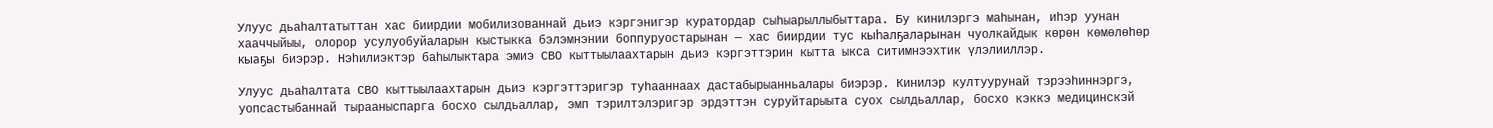Улуус дьаһалтатыттан хас биирдии мобилизованнай дьиэ кэргэнигэр куратордар сыһыарыллыбыттара. Бу кинилэргэ маһынан, иһэр уунан хааччыйыы, олорор усулуобуйаларын кыстыкка бэлэмнэнии боппуруостарынан — хас биирдии тус кыһалҕаларынан чуолкайдык көрөн көмөлөһөр кыаҕы биэрэр. Нэһилиэктэр баһылыктара эмиэ СВО кыттыылаахтарын дьиэ кэргэттэрин кытта ыкса ситимнээхтик үлэлииллэр.

Улуус дьаһалтата СВО кыттыылаахтарын дьиэ кэргэттэригэр туһааннаах дастабырыанньалары биэрэр. Кинилэр култуурунай тэрээһиннэргэ, уопсастыбаннай тырааныспарга босхо сылдьаллар, эмп тэрилтэлэригэр эрдэттэн суруйтарыыта суох сылдьаллар, босхо кэккэ медицинскэй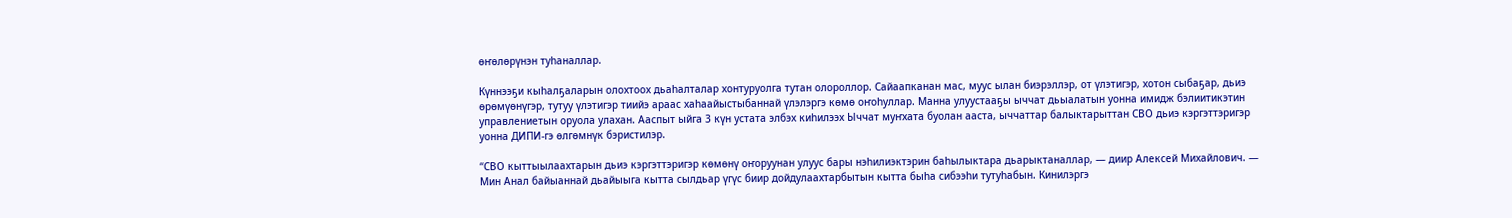өҥөлөрүнэн туһаналлар.

Күннээҕи кыһалҕаларын олохтоох дьаһалталар хонтуруолга тутан олороллор. Сайаапканан мас, муус ылан биэрэллэр, от үлэтигэр, хотон сыбаҕар, дьиэ өрөмүөнүгэр, тутуу үлэтигэр тиийэ араас хаһаайыстыбаннай үлэлэргэ көмө оҥоһуллар. Манна улуустааҕы ыччат дьыалатын уонна имидж бэлиитикэтин управлениетын оруола улахан. Ааспыт ыйга 3 күн устата элбэх киһилээх Ыччат муҥхата буолан ааста, ыччаттар балыктарыттан СВО дьиэ кэргэттэригэр уонна ДИПИ-гэ өлгөмнүк бэристилэр.

“СВО кыттыылаахтарын дьиэ кэргэттэригэр көмөнү оҥоруунан улуус бары нэһилиэктэрин баһылыктара дьарыктаналлар, — диир Алексей Михайлович. — Мин Анал байыаннай дьайыыга кытта сылдьар үгүс биир дойдулаахтарбытын кытта быһа сибээһи тутуһабын. Кинилэргэ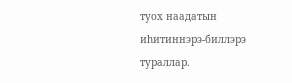туох наадатын иһитиннэрэ-биллэрэ тураллар.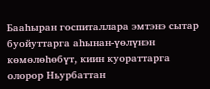Бааһыран госпиталлара эмтэнэ сытар буойуттарга аһынан-үөлүнэн көмөлөһөбүт, киин куораттарга олорор Ньурбаттан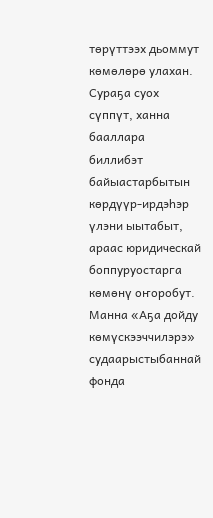төрүттээх дьоммут көмөлөрө улахан. Сураҕа суох сүппүт, ханна бааллара биллибэт байыастарбытын көрдүүр-ирдэһэр үлэни ыытабыт, араас юридическай боппуруостарга көмөнү оҥоробут. Манна «Аҕа дойду көмүскээччилэрэ» судаарыстыбаннай фонда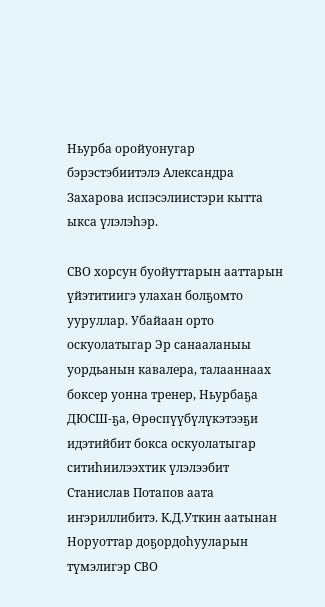Ньурба оройуонугар бэрэстэбиитэлэ Александра Захарова испэсэлиистэри кытта ыкса үлэлэһэр.

СВО хорсун буойуттарын ааттарын үйэтитиигэ улахан болҕомто ууруллар. Убайаан орто оскуолатыгар Эр санааланыы уордьанын кавалера, талааннаах боксер уонна тренер, Ньурбаҕа ДЮСШ-ҕа, Өрөспүүбүлүкэтээҕи идэтийбит бокса оскуолатыгар ситиһиилээхтик үлэлээбит Станислав Потапов аата иҥэриллибитэ. К.Д.Уткин аатынан Норуоттар доҕордоһууларын түмэлигэр СВО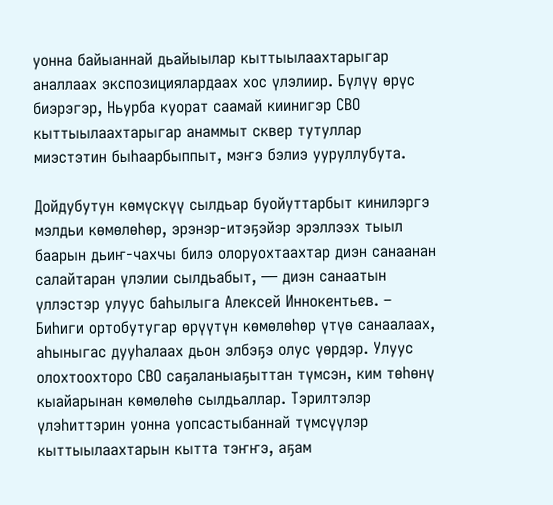уонна байыаннай дьайыылар кыттыылаахтарыгар аналлаах экспозициялардаах хос үлэлиир. Бүлүү өрүс биэрэгэр, Ньурба куорат саамай киинигэр СВО кыттыылаахтарыгар анаммыт сквер тутуллар миэстэтин быһаарбыппыт, мэҥэ бэлиэ ууруллубута.

Дойдубутун көмүскүү сылдьар буойуттарбыт кинилэргэ мэлдьи көмөлөһөр, эрэнэр-итэҕэйэр эрэллээх тыыл баарын дьиҥ-чахчы билэ олоруохтаахтар диэн санаанан салайтаран үлэлии сылдьабыт, — диэн санаатын үллэстэр улуус баһылыга Алексей Иннокентьев. – Биһиги ортобутугар өрүүтүн көмөлөһөр үтүө санаалаах, аһыныгас дууһалаах дьон элбэҕэ олус үөрдэр. Улуус олохтоохторо СВО саҕаланыаҕыттан түмсэн, ким төһөнү кыайарынан көмөлөһө сылдьаллар. Тэрилтэлэр үлэһиттэрин уонна уопсастыбаннай түмсүүлэр кыттыылаахтарын кытта тэҥҥэ, аҕам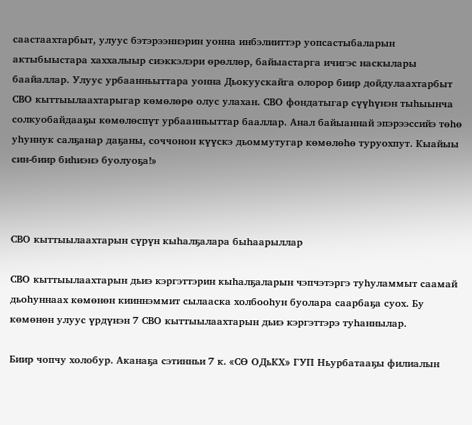саастаахтарбыт, улуус бэтэрээннэрин уонна инбэлииттэр уопсастыбаларын актыбыыстара хаххалыыр сиэккэлэри өрөллөр, байыастарга ичигэс наскылары баайаллар. Улуус урбаанньыттара уонна Дьокуускайга олорор биир дойдулаахтарбыт СВО кыттыылаахтарыгар көмөлөрө олус улахан. СВО фондатыгар сүүһүнэн тыһыынча солкуобайдааҕы көмөлөспүт урбаанньыттар бааллар. Анал байыаннай эпэрээссийэ төһө уһуннук салҕанар даҕаны, соччонон күүскэ дьоммутугар көмөлөһө туруохпут. Кыайыы син-биир биһиэнэ буолуоҕа!»



СВО кыттыылаахтарын сүрүн кыһалҕалара быһаарыллар

СВО кыттыылаахтарын дьиэ кэргэттэрин кыһалҕаларын чэпчэтэргэ туһуламмыт саамай дьоһуннаах көмөнөн кииннэммит сылааска холбооһун буолара саарбаҕа суох. Бу көмөнөн улуус үрдүнэн 7 СВО кыттыылаахтарын дьиэ кэргэттэрэ туһаннылар.

Биир чопчу холобур. Аканаҕа сэтинньи 7 к. «СӨ ОДьКХ» ГУП Ньурбатааҕы филиалын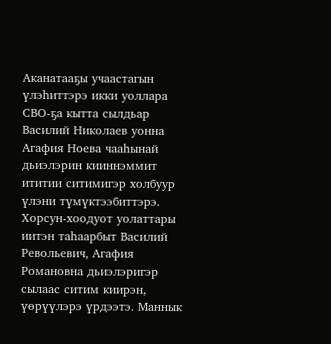Аканатааҕы учаастагын үлэһиттэрэ икки уоллара СВО-ҕа кытта сылдьар Василий Николаев уонна Агафия Ноева чааһынай дьиэлэрин кииннэммит ититии ситимигэр холбуур үлэни түмүктээбиттэрэ. Хорсун-хоодуот уолаттары иитэн таһаарбыт Василий Револьевич, Агафия Романовна дьиэлэригэр сылаас ситим киирэн, үөрүүлэрэ үрдээтэ. Маннык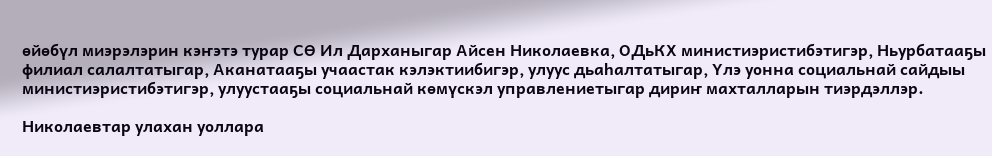өйөбүл миэрэлэрин кэҥэтэ турар СӨ Ил Дарханыгар Айсен Николаевка, ОДьКХ министиэристибэтигэр, Ньурбатааҕы филиал салалтатыгар, Аканатааҕы учаастак кэлэктиибигэр, улуус дьаһалтатыгар, Үлэ уонна социальнай сайдыы министиэристибэтигэр, улуустааҕы социальнай көмүскэл управлениетыгар дириҥ махталларын тиэрдэллэр.

Николаевтар улахан уоллара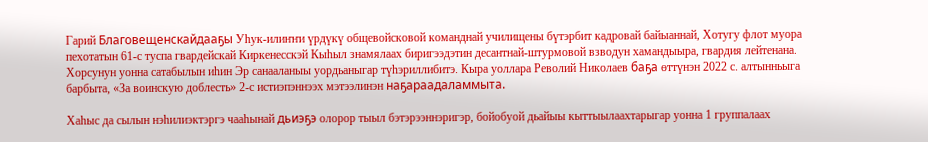Гарий Благовещенскайдааҕы Уһук-илиҥҥи үрдүкү общевойсковой команднай училищены бүтэрбит кадровай байыаннай, Хотугу флот муора пехотатын 61-с туспа гвардейскай Киркенесскэй Кыһыл знамялаах биригээдэтин десантнай-штурмовой взводун хамандыыра, гвардия лейтенана. Хорсунун уонна сатабылын иһин Эр санааланыы уордьаныгар түһэриллибитэ. Кыра уоллара Револий Николаев баҕа өттүнэн 2022 с. алтынньыга барбыта, «За воинскую доблесть» 2-с истиэпэннээх мэтээлинэн наҕараадаламмыта.

Хаһыс да сылын нэһилиэктэргэ чааһынай дьиэҕэ олорор тыыл бэтэрээннэригэр, бойобуой дьайыы кыттыылаахтарыгар уонна 1 группалаах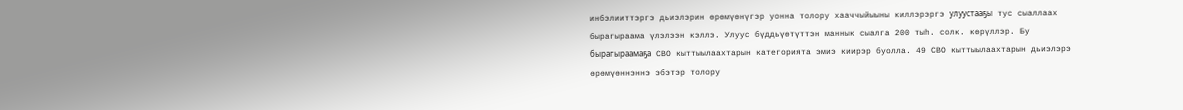инбэлииттэргэ дьиэлэрин өрөмүөнүгэр уонна толору хааччыйыыны киллэрэргэ улуустааҕы тус сыаллаах бырагыраама үлэлээн кэллэ. Улуус бүддьүөтүттэн маннык сыалга 200 тыһ. солк. көрүллэр. Бу бырагыраамаҕа СВО кыттыылаахтарын категорията эмиэ киирэр буолла. 49 СВО кыттыылаахтарын дьиэлэрэ өрөмүөннэннэ эбэтэр толору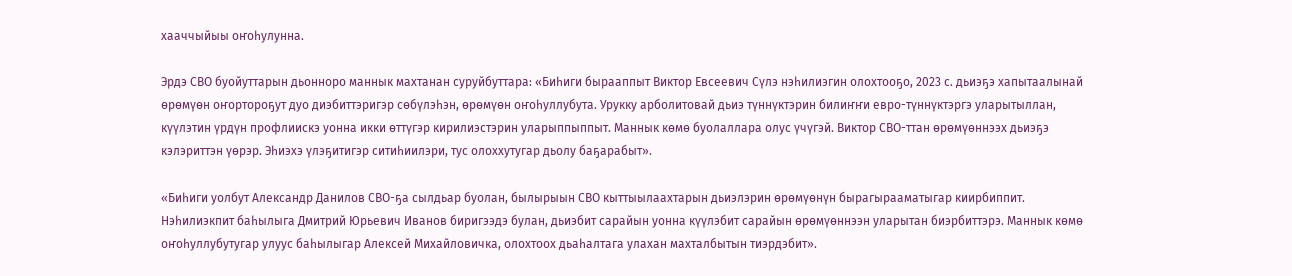хааччыйыы оҥоһулунна.

Эрдэ СВО буойуттарын дьонноро маннык махтанан суруйбуттара: «Биһиги бырааппыт Виктор Евсеевич Сүлэ нэһилиэгин олохтооҕо, 2023 с. дьиэҕэ хапытаалынай өрөмүөн оҥортороҕут дуо диэбиттэригэр сөбүлэһэн, өрөмүөн оҥоһуллубута. Урукку арболитовай дьиэ түннүктэрин билиҥҥи евро-түннүктэргэ уларытыллан, күүлэтин үрдүн профлиискэ уонна икки өттүгэр кирилиэстэрин уларыппыппыт. Маннык көмө буолаллара олус үчүгэй. Виктор СВО-ттан өрөмүөннээх дьиэҕэ кэлэриттэн үөрэр. Эһиэхэ үлэҕитигэр ситиһиилэри, тус олоххутугар дьолу баҕарабыт».

«Биһиги уолбут Александр Данилов СВО-ҕа сылдьар буолан, былырыын СВО кыттыылаахтарын дьиэлэрин өрөмүөнүн бырагырааматыгар киирбиппит. Нэһилиэкпит баһылыга Дмитрий Юрьевич Иванов биригээдэ булан, дьиэбит сарайын уонна күүлэбит сарайын өрөмүөннээн уларытан биэрбиттэрэ. Маннык көмө оҥоһуллубутугар улуус баһылыгар Алексей Михайловичка, олохтоох дьаһалтага улахан махталбытын тиэрдэбит».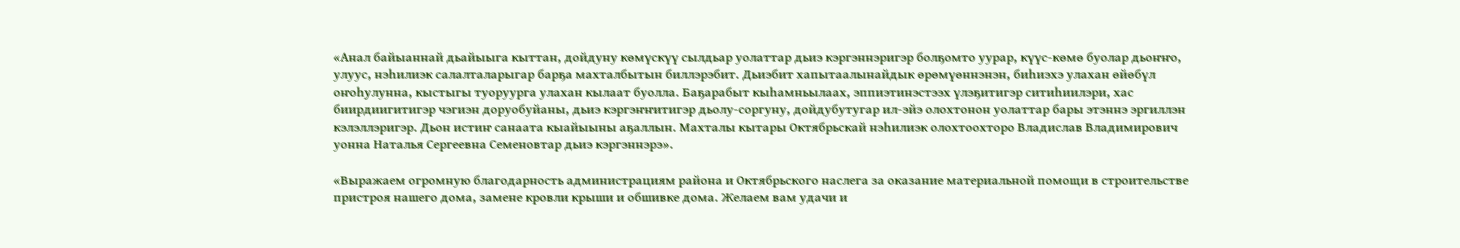«Анал байыаннай дьайыыга кыттан, дойдуну көмүскүү сылдьар уолаттар дьиэ кэргэннэригэр болҕомто уурар, күүс-көмө буолар дьоҥҥо, улуус, нэhилиэк салалталарыгар барҕа махталбытын биллэрэбит. Дьиэбит хапытаалынайдык өрөмүөннэнэн, биһиэхэ улахан өйөбүл оҥоhyлунна, кыстыгы туоруурга улахан кылаат буолла. Баҕарабыт кыhaмньылаах, эппиэтинэстээх үлэҕитигэр ситиhиилэри, хас биирдиигитигэр чэгиэн доруобуйаны, дьиэ кэргэҥҥитигэр дьолу-соргуну, дойдубутугар ил-эйэ олохтонон уолаттар бары этэннэ эргиллэн кэлэллэригэр. Дьон истиҥ санаата кыайыыны аҕаллын. Махталы кытары Октябрьскай нэhилиэк олохтоохторо Владислав Владимирович уонна Наталья Сергеевна Семеновтар дьиэ кэргэннэрэ».

«Выражаем огромную благодарность администрациям района и Октябрьского наслега за оказание материальной помощи в строительстве пристроя нашего дома, замене кровли крыши и обшивке дома. Желаем вам удачи и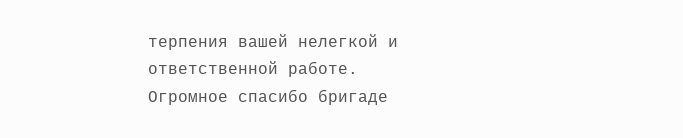терпения вашей нелегкой и ответственной работе. Огромное спасибо бригаде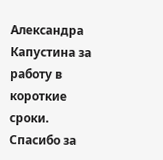Александра Капустина за работу в короткие сроки. Спасибо за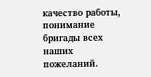качество работы, понимание бригады всех наших пожеланий.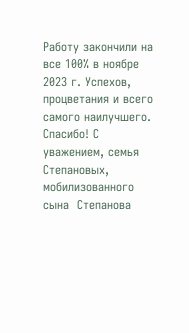Работу закончили на все 100% в ноябре 2023 г. Успехов, процветания и всего самого наилучшего. Спасибо! С уважением, семья Степановых, мобилизованного сына  Степанова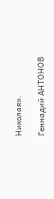Николая».

Геннадий АНТОНОВ